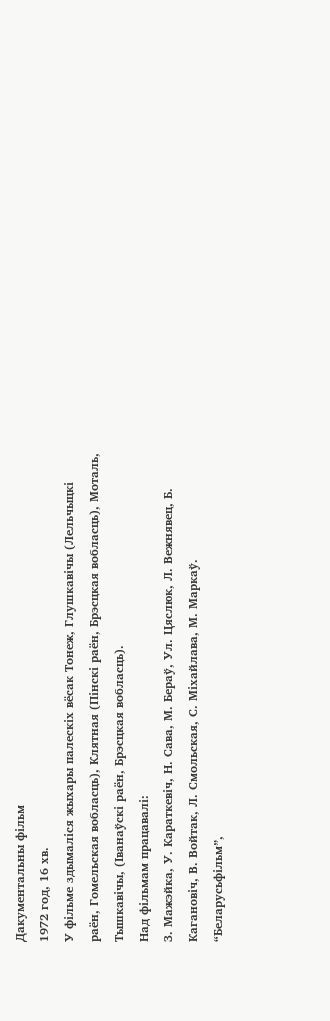Дакументальны фільм
1972 год, 16 хв.
У фільме здымаліся жыхары палескіх вёсак Тонеж, Глушкавічы (Лельчыцкі раён, Гомельская вобласць), Клятная (Пінскі раён, Брэсцкая вобласць), Моталь, Тышкавічы, (Іванаўскі раён, Брэсцкая вобласць).
Над фільмам працавалі:
З. Мажэйка, У. Караткевіч, Н. Сава, М. Бераў, Ул. Цяслюк, Л. Вежнявец, Б. Кагановіч, В. Войтак, Л. Смольская, С. Міхайлава, М. Маркаў.
“Беларусьфільм”,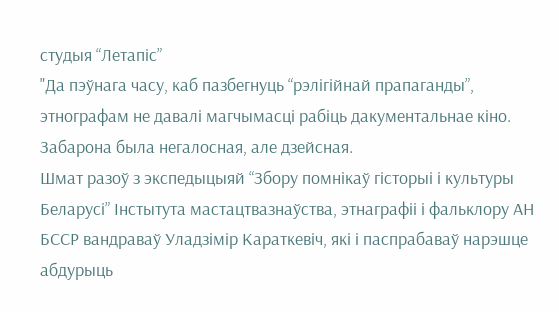студыя “Летапіс”
"Да пэўнага часу, каб пазбегнуць “рэлігійнай прапаганды”, этнографам не давалі магчымасці рабіць дакументальнае кіно. Забарона была негалосная, але дзейсная.
Шмат разоў з экспедыцыяй “Збору помнікаў гісторыі і культуры Беларусі” Інстытута мастацтвазнаўства, этнаграфіі і фальклору АН БССР вандраваў Уладзімір Караткевіч, які і паспрабаваў нарэшце абдурыць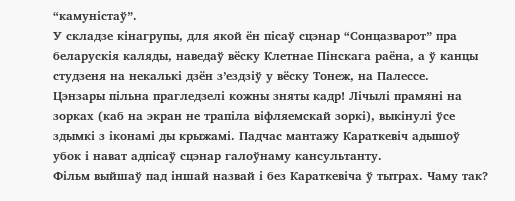“камуністаў”.
У складзе кінагрупы, для якой ён пісаў сцэнар “Сонцазварот” пра беларускія каляды, наведаў вёску Клетнае Пінскага раёна, а ў канцы студзеня на некалькі дзён з’ездзіў у вёску Тонеж, на Палессе.
Цэнзары пільна прагледзелі кожны зняты кадр! Лічылі прамяні на зорках (каб на экран не трапіла віфляемскай зоркі), выкінулі ўсе здымкі з іконамі ды крыжамі. Падчас мантажу Караткевіч адышоў убок і нават адпісаў сцэнар галоўнаму кансультанту.
Фільм выйшаў пад іншай назвай і без Караткевіча ў тытрах. Чаму так?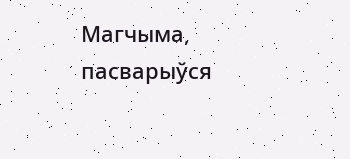Магчыма, пасварыўся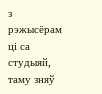з рэжысёрам ці са студыяй, таму зняў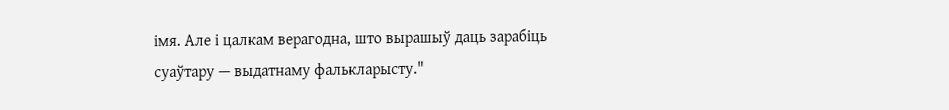імя. Але і цалкам верагодна, што вырашыў даць зарабіць суаўтару — выдатнаму фалькларысту."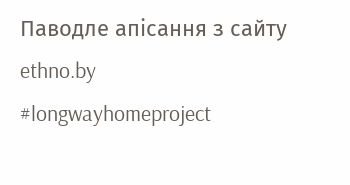Паводле апісання з сайту ethno.by
#longwayhomeproject